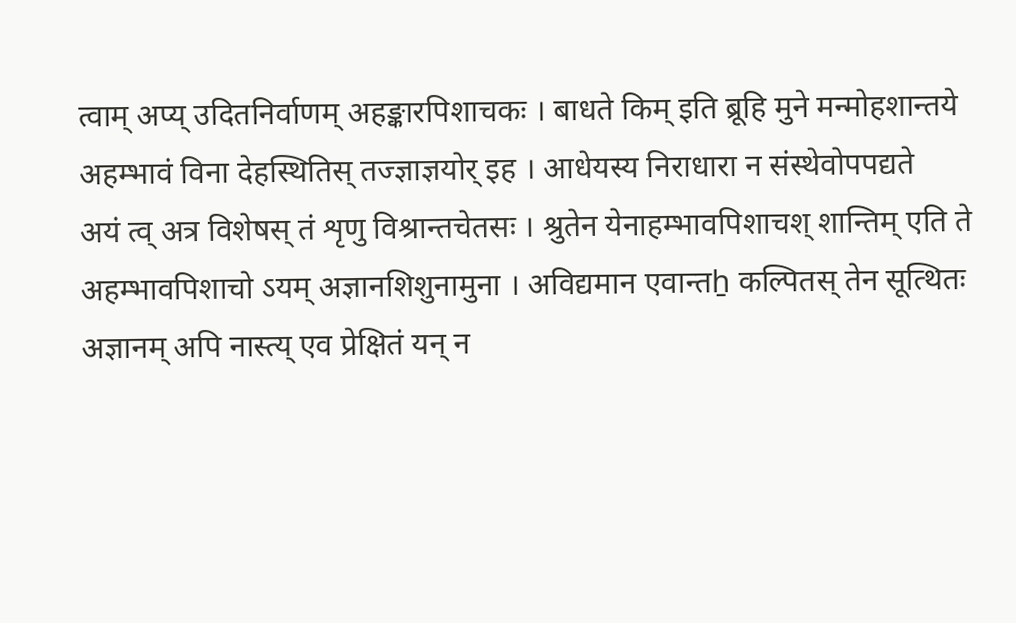त्वाम् अप्य् उदितनिर्वाणम् अहङ्कारपिशाचकः । बाधते किम् इति ब्रूहि मुने मन्मोहशान्तये
अहम्भावं विना देहस्थितिस् तज्ज्ञाज्ञयोर् इह । आधेयस्य निराधारा न संस्थेवोपपद्यते
अयं त्व् अत्र विशेषस् तं शृणु विश्रान्तचेतसः । श्रुतेन येनाहम्भावपिशाचश् शान्तिम् एति ते
अहम्भावपिशाचो ऽयम् अज्ञानशिशुनामुना । अविद्यमान एवान्तẖ कल्पितस् तेन सूत्थितः
अज्ञानम् अपि नास्त्य् एव प्रेक्षितं यन् न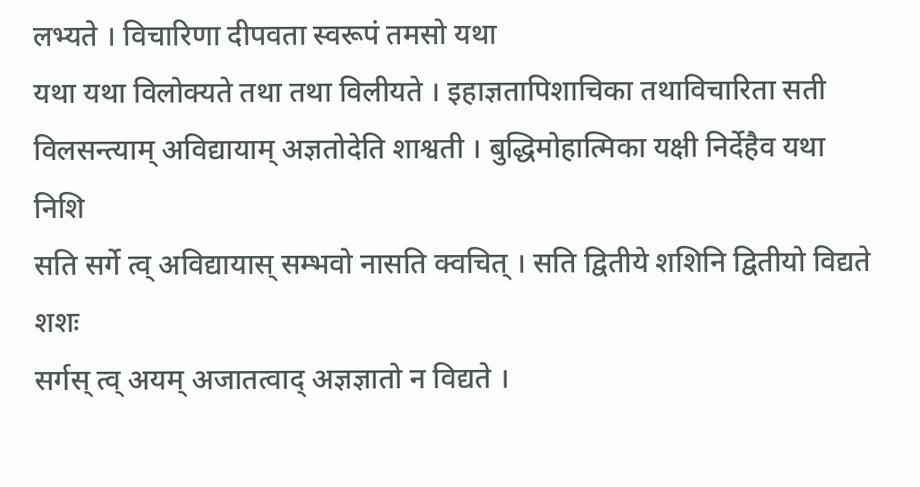लभ्यते । विचारिणा दीपवता स्वरूपं तमसो यथा
यथा यथा विलोक्यते तथा तथा विलीयते । इहाज्ञतापिशाचिका तथाविचारिता सती
विलसन्त्याम् अविद्यायाम् अज्ञतोदेति शाश्वती । बुद्धिमोहात्मिका यक्षी निर्देहैव यथा निशि
सति सर्गे त्व् अविद्यायास् सम्भवो नासति क्वचित् । सति द्वितीये शशिनि द्वितीयो विद्यते शशः
सर्गस् त्व् अयम् अजातत्वाद् अज्ञज्ञातो न विद्यते ।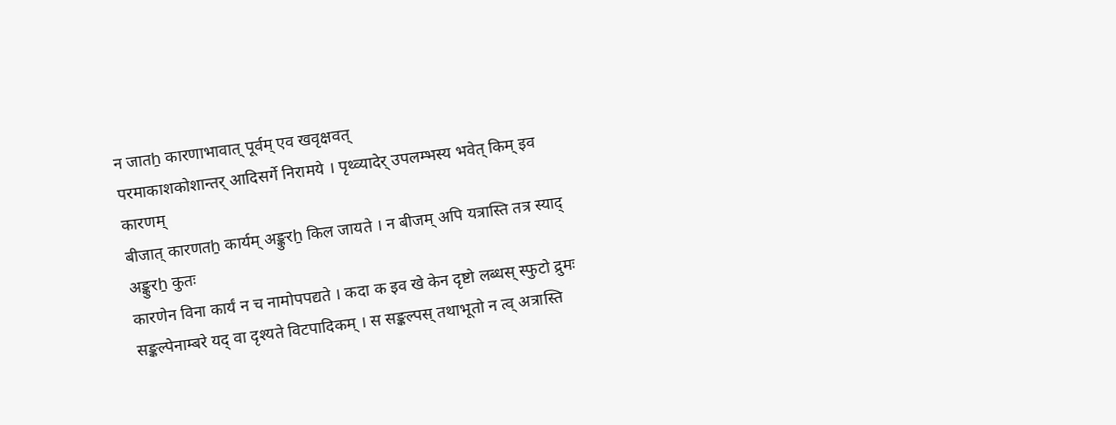न जातẖ कारणाभावात् पूर्वम् एव खवृक्षवत्
परमाकाशकोशान्तर् आदिसर्गे निरामये । पृथ्व्यादेर् उपलम्भस्य भवेत् किम् इव कारणम्
बीजात् कारणतẖ कार्यम् अङ्कुरẖ किल जायते । न बीजम् अपि यत्रास्ति तत्र स्याद् अङ्कुरẖ कुतः
कारणेन विना कार्यं न च नामोपपद्यते । कदा क इव खे केन दृष्टो लब्धस् स्फुटो द्रुमः
सङ्कल्पेनाम्बरे यद् वा दृश्यते विटपादिकम् । स सङ्कल्पस् तथाभूतो न त्व् अत्रास्ति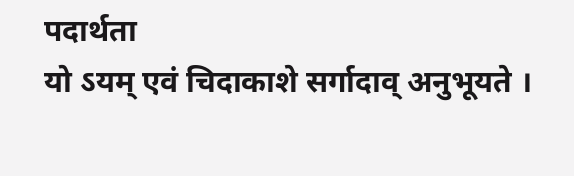पदार्थता
यो ऽयम् एवं चिदाकाशे सर्गादाव् अनुभूयते ।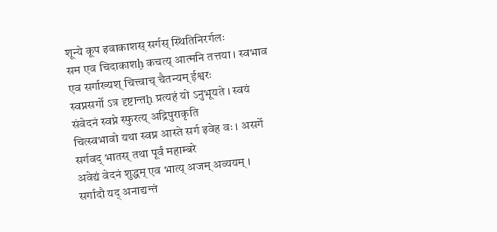शून्ये कूप इवाकाशस् सर्गस् स्थितिनिरर्गलः
सम एव चिदाकाशẖ कचत्य् आत्मनि तत्तया । स्वभाव एव सर्गाख्यश् चित्त्वाच् चैतन्यम् ईश्वरः
स्वप्नसर्गो ऽत्र दृष्टान्तḫ प्रत्यहं यो ऽनुभूयते । स्वयं संवेदनं स्वप्ने स्फुरत्य् अद्रिपुराकृति
चित्स्वभावो यथा स्वप्न आस्ते सर्ग इवेह वः । असर्गे सर्गवद् भातस् तथा पूर्वं महाम्बरे
अवेद्यं वेदनं शुद्धम् एव भात्य् अजम् अव्ययम् । सर्गादौ यद् अनाद्यन्तं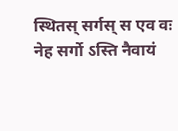स्थितस् सर्गस् स एव वः
नेह सर्गो ऽस्ति नैवायं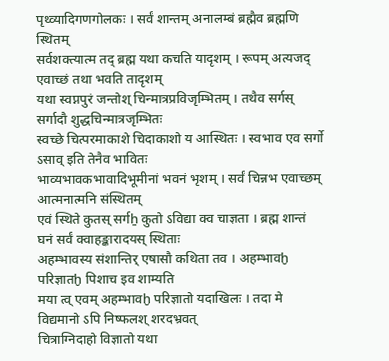पृथ्व्यादिगणगोलकः । सर्वं शान्तम् अनालम्बं ब्रह्मैव ब्रह्मणि स्थितम्
सर्वशक्त्यात्म तद् ब्रह्म यथा कचति यादृशम् । रूपम् अत्यजद् एवाच्छं तथा भवति तादृशम्
यथा स्वप्नपुरं जन्तोश् चिन्मात्रप्रविजृम्भितम् । तथैव सर्गस् सर्गादौ शुद्धचिन्मात्रजृम्भितः
स्वच्छे चित्परमाकाशे चिदाकाशो य आस्थितः । स्वभाव एव सर्गो ऽसाव् इति तेनैव भावितः
भाव्यभावकभावादिभूमीनां भवनं भृशम् । सर्वं चिन्नभ एवाच्छम् आत्मनात्मनि संस्थितम्
एवं स्थिते कुतस् सर्गẖ कुतो ऽविद्या क्व चाज्ञता । ब्रह्म शान्तं घनं सर्वं क्वाहङ्कारादयस् स्थिताः
अहम्भावस्य संशान्तिर् एषासौ कथिता तव । अहम्भावḫ परिज्ञातḫ पिशाच इव शाम्यति
मया त्व् एवम् अहम्भावḫ परिज्ञातो यदाखिलः । तदा मे विद्यमानो ऽपि निष्फलश् शरदभ्रवत्
चित्राग्निदाहो विज्ञातो यथा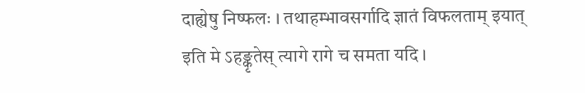दाह्येषु निष्फलः । तथाहम्भावसर्गादि ज्ञातं विफलताम् इयात्
इति मे ऽहङ्कृतेस् त्यागे रागे च समता यदि ।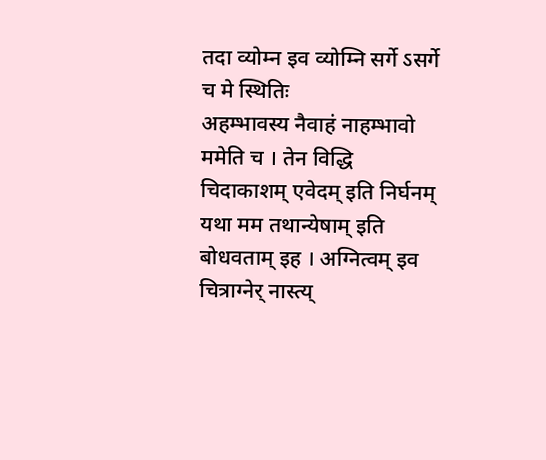तदा व्योम्न इव व्योम्नि सर्गे ऽसर्गे च मे स्थितिः
अहम्भावस्य नैवाहं नाहम्भावो ममेति च । तेन विद्धि चिदाकाशम् एवेदम् इति निर्घनम्
यथा मम तथान्येषाम् इति बोधवताम् इह । अग्नित्वम् इव चित्राग्नेर् नास्त्य्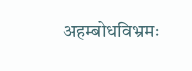अहम्बोधविभ्रमः